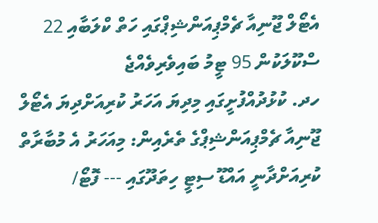އެޓޯލް ޖޫނިއާ ޗެމްޕިއަންޝިޕްގައި ހަތް ކްލަބާއި 22 ސްކޫލަކުން 95 ޓީމު ބައިވެރިވެއްޖެ
ހދ. ކުޅުދުއްފުށީގައި މިދިޔަ އަހަރު ކުރިއަށްދިޔަ އެޓޯލް ޖޫނިއާ ޗެމްޕިއަންޝިޕްގެ ތެރެއިން: މިއަހަރު އެ މުބާރާތް ކުރިއަށްދާނީ އައްޑޫ ސިޓީ ހިތަދޫގައި --- ފޮޓޯ/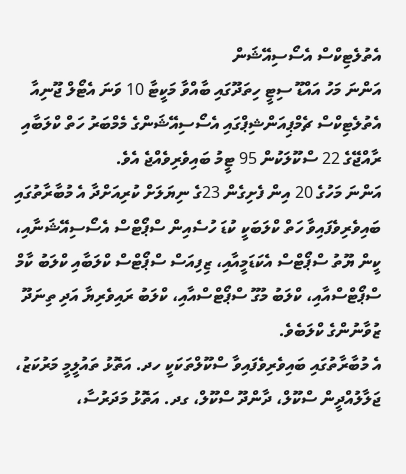އެތުލެޓިކްސް އެސޯސިއޭޝަން
އަންނަ މަހު އައްޑޫ ސިޓީ ހިތަދޫގައި ބާއްވާ މަކީޓާ 10 ވަނަ އެޓޯލް ޖޫނިއާ އެތުލެޓިކްސް ޗެމްޕިއަންޝިޕްގައި އެސޯސިއޭޝަންގެ މެމްބަރު ހަތް ކްލަބާއި ރާއްޖޭގެ 22 ސްކޫލަކުން 95 ޓީމު ބައިވެރިވެއްޖެ އެވެ.
އަންނަ މަހުގެ 20 އިން ފެށިގެން 23ގެ ނިޔަލަށް ކުރިއަށްދާ އެ މުބާރާތުގައި ބައިވެރިވެފައިވާ ހަތް ކްލަބަކީ ކުޑަ ހުސެއިން ސްޕޯޓްސް އެސޯސިއޭޝަނާއި، ކީން ޔޫތު ސްޕޯޓްސް އެކަޑަމީއާއި، ޒިފިއަސް ސްޕޯޓްސް ކްލަބާއި ކްލަބު ކާމް ސްޕޯޓްސްއާއި، ކްލަބު މުގޫ ސްޕޯޓްސްއާއި، ކްލަބު ރައިވެރިޔާ އަދި ތިނަދޫ ޒުވާނުންގެ ކްލަބެވެ.
އެ މުބާރާތުގައި ބައިވެރިވެފައިވާ ސްކޫލްތަކަކީ ހދ. އަތޮޅު ތައުލީމީ މަރުކަޒު، ޖަލާލުއްދީން ސްކޫލް، ދާންދޫ ސްކޫލް، ގދ. އަތޮޅު މަދަރުސާ،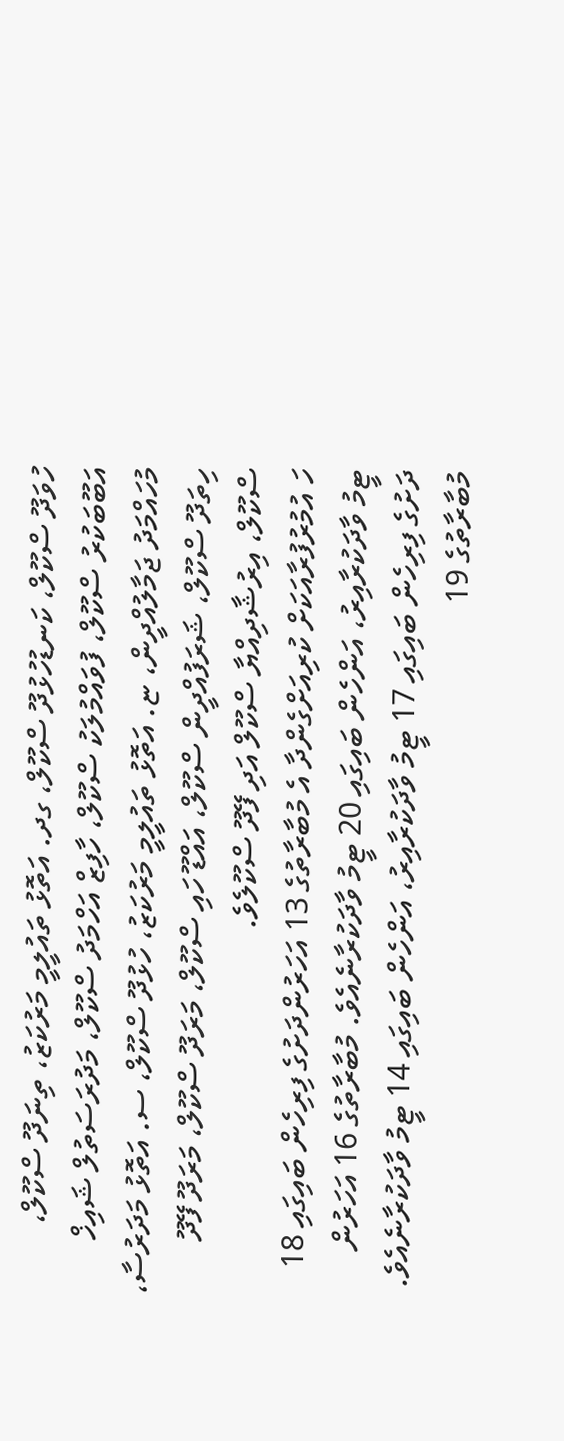ހުވަދޫ ސްކޫލް، ކަނޑުހުޅުދޫ ސްކޫލް، ގދ. އަތޮޅު ތައުލީމީ މަރުކަޒު، ތިނަދޫ ސްކޫލް، އަބޫބަކުރު ސްކޫލް، ފުވައްމުލަކު ސްކޫލް، ހާފިޒް އަހްމަދު ސްކޫލް، މަދުރަސަތުލް ޝައިޚް މުހައްމަދު ޖަމާލުއްދީން، ޏ. އަތޮޅު ތައުލީމީ މަރުކަޒު، ހުޅުދޫ ސްކޫލް، ސ. އަތޮޅު މަދަރުސާ، ހިތަދޫ ސްކޫލް، ޝަރަފުއްދީން ސްކޫލް، އައްޑޫ ހައި ސްކޫލް، މަރަދޫ ސްކޫލް، މަރަދޫ ފޭދޫ ސްކޫލް، އިރުޝާދިއްޔާ ސްކޫލް އަދި ފޭދޫ ސްކޫލެވެ.
ހަ އުމުރުފުރާއަކަށް ކުރިއަށްގެންދާ އެ މުބާރާތުގެ 13 އަހަރުންދަށުގެ ފިރިހެން ބައިގައި 18 ޓީމު ވާދަކުރާއިރު، އަންހެން ބައިގައި 20 ޓީމު ވާދަކުރާނެއެވެ. މުބާރާތުގެ 16 އަހަރުން ދަށުގެ ފިރިހެން ބައިގައި 17 ޓީމު ވާދަކުރާއިރު، އަންހެން ބައިގައި 14 ޓީމު ވާދަކުރާނެއެވެ. މުބާރާތުގެ 19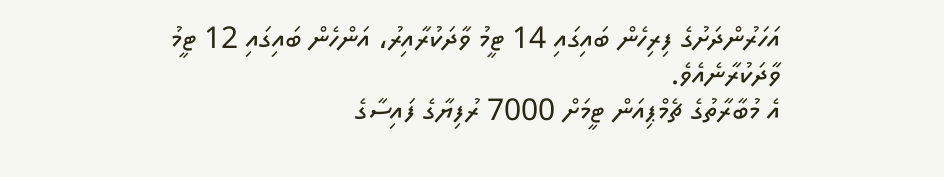އަހަރުންދަށުގެ ފިރިހެން ބައިގައި 14 ޓީމު ވާދަކުރާއިރު، އަންހެން ބައިގައި 12 ޓީމު ވާދަކުރާނެއެވެ.
އެ މުބާރާތުގެ ޗެމްޕިއަން ޓީމަށް 7000 ރުފިޔާގެ ފައިސާގެ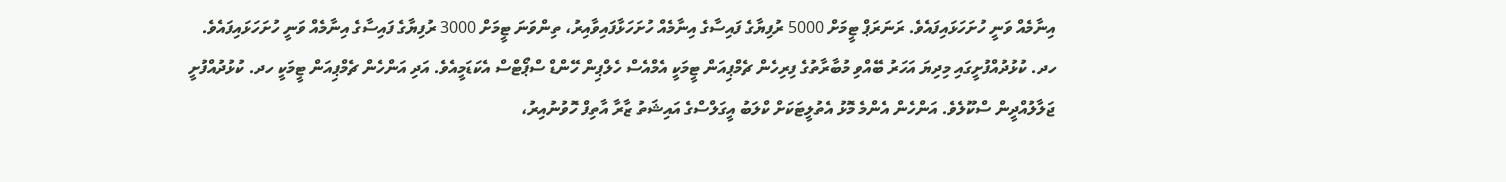އިނާމެއް ވަނީ ހުށަހަޅައިފައެވެ. ރަނަރަޕް ޓީމަށް 5000 ރުފިޔާގެ ފައިސާގެ އިނާމެއް ހުށަހަޅާފައިވާއިރު، ތިންވަނަ ޓީމަށް 3000 ރުފިޔާގެ ފައިސާގެ އިނާމެއް ވަނީ ހުށަހަޅައިފައެވެ.
ހދ. ކުޅުދުއްފުށީގައި މިދިޔަ އަހަރު ބޭއްވި މުބާރާތުގެ ފިރިހެން ޗެމްޕިއަން ޓީމަކީ އެމްއެސް ހެލްޕިން ހޭންޑް ސްޕޯޓްސް އެކަޑަމީއެވެ. އަދި އަންހެން ޗެމްޕިއަން ޓީމަކީ ހދ. ކުޅުދުއްފުށީ ޖަލާލުއްދީން ސްކޫލެވެ. އަންހެން އެންމެ މޮޅު އެތުލީޓަކަށް ކްލަބު އީގަލްސްގެ އައިޝަތު ޒާރާ އާތިފް ހޮވުނުއިރު،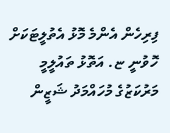ފިރިހެން އެންމެ މޮޅު އެތުލީޓަކަށް ހޮވުނީ ޏ. އަތޮޅު ތައުލީމީ މަރުކަޒުގެ މުހައްމަދު ޝަޒީން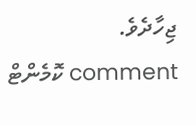ޖިހާދެވެ.
comment ކޮމެންޓް